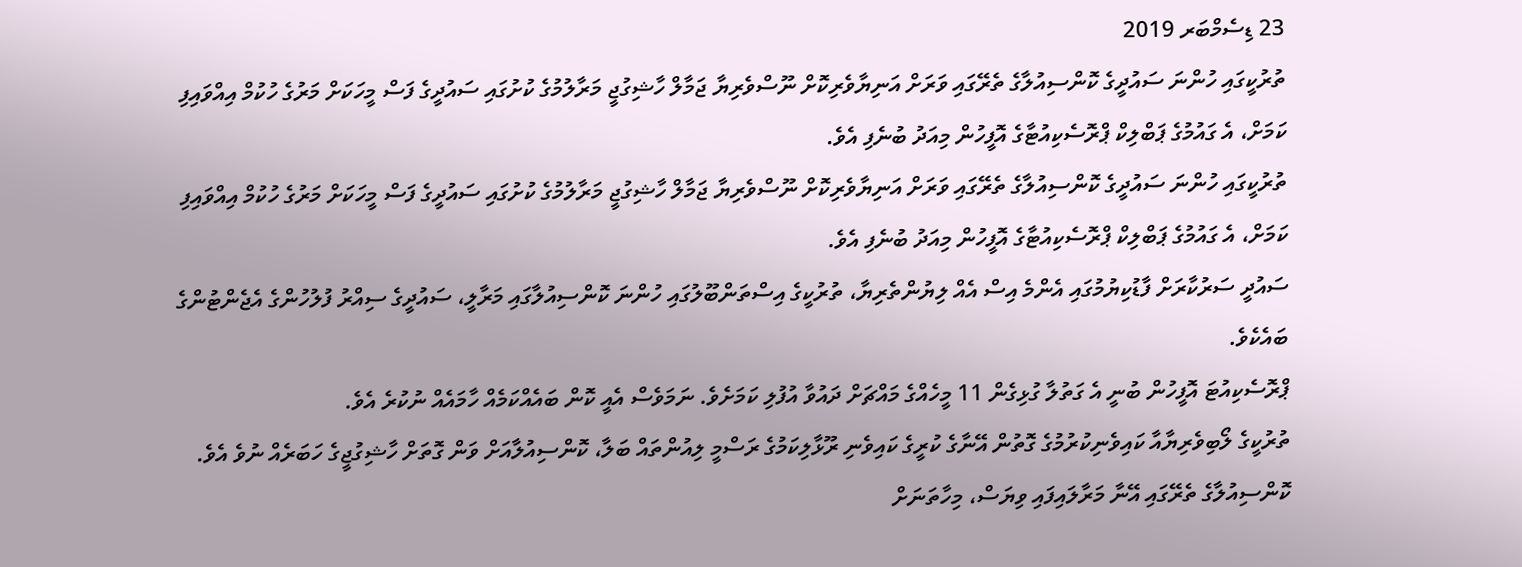23 ޑިސެމްބަރ 2019
ތުރުކީގައި ހުންނަ ސައުދީގެ ކޮންސިއުލާގެ ތެރޭގައި ވަރަށް އަނިޔާވެރިކޮށް ނޫސްވެރިޔާ ޖަމާލް ހާޝިގުޖީ މަރާލުމުގެ ކުށުގައި ސައުދީގެ ފަސް މީހަކަށް މަރުގެ ހުކުމް އިއްވައިފި ކަމަށް، އެ ގައުމުގެ ޕަބްލިކް ޕްރޮސެކިއުޓާގެ އޮފީހުން މިއަދު ބުނެފި އެވެ.
ތުރުކީގައި ހުންނަ ސައުދީގެ ކޮންސިއުލާގެ ތެރޭގައި ވަރަށް އަނިޔާވެރިކޮށް ނޫސްވެރިޔާ ޖަމާލް ހާޝިގުޖީ މަރާލުމުގެ ކުށުގައި ސައުދީގެ ފަސް މީހަކަށް މަރުގެ ހުކުމް އިއްވައިފި ކަމަށް، އެ ގައުމުގެ ޕަބްލިކް ޕްރޮސެކިއުޓާގެ އޮފީހުން މިއަދު ބުނެފި އެވެ.
ސައުދީ ސަރުކާރަށް ފާޑުކިޔުމުގައި އެންމެ އިސް އެއް ލިޔުންތެރިޔާ، ތުރުކީގެ އިސްތަންބޫލުގައި ހުންނަ ކޮންސިއުލާގައި މަރާލީ، ސައުދީގެ ސިއްރު ފުލުހުންގެ އެޖެންޓުންގެ ބައެކެވެ.
ޕްރޮސެކިއުޓަ އޮފީހުން ބުނީ އެ ގަތުލާ ގުޅިގެން 11 މީހެއްގެ މައްޗަށް ދައުވާ އުފުލި ކަމަށެވެ. ނަމަވެސް އެއީ ކޮން ބައެއްކަމެއް ހާމައެއް ނުކުރެ އެވެ.
ތުރުކީގެ ލޯބިވެރިޔާއާ ކައިވެނިކުރުމުގެ ގޮތުން އޭނާގެ ކުރީގެ ކައިވެނި ރޫޅާލިކަމުގެ ރަސްމީ ލިއުންތައް ބަލާ، ކޮންސިއުލާއަށް ވަން ގޮތަށް ހާޝިގުޖީގެ ހަބަރެއް ނުވެ އެވެ. ކޮންސިއުލާގެ ތެރޭގައި އޭނާ މަރާލައިފައި ވިޔަސް، މިހާތަނަށް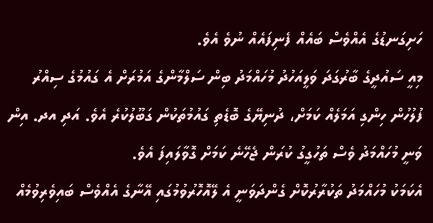ހަށިގަނޑުގެ އެއްވެސް ބައެއް ފެނިފައެއް ނުވެ އެވެ.
މިއީ ސައުދީގެ ބާރުގަދަ ވަލީއަހުދު މުހައްމަދު ބިން ސަލްމާންގެ އަމުރަށް އެ ގައުމުގެ ސިއްރު ފުލުހުން ހިންގި އަމަލެއް ކަމަށް، ދުނިޔޭގެ ބޮޑެތި ގައުމުތަކުން ގަބޫލުކުރެ އެވެ. އަދި އދ. އިން ވަނީ މުހައްމަދު ވެސް ތަހުގީގު ކުރަން ޖެހޭނެ ކަމަށް ގޮވާލައިފަ އެވެ.
އެކަމަކު މުހައްމަދު ތަކުރާރުކޮށް ގެންދަވަނީ އެ ލޭއޮހޮރުވުމުގައި އޭނާގެ އެއްވެސް ބައިވެރިވުމެއް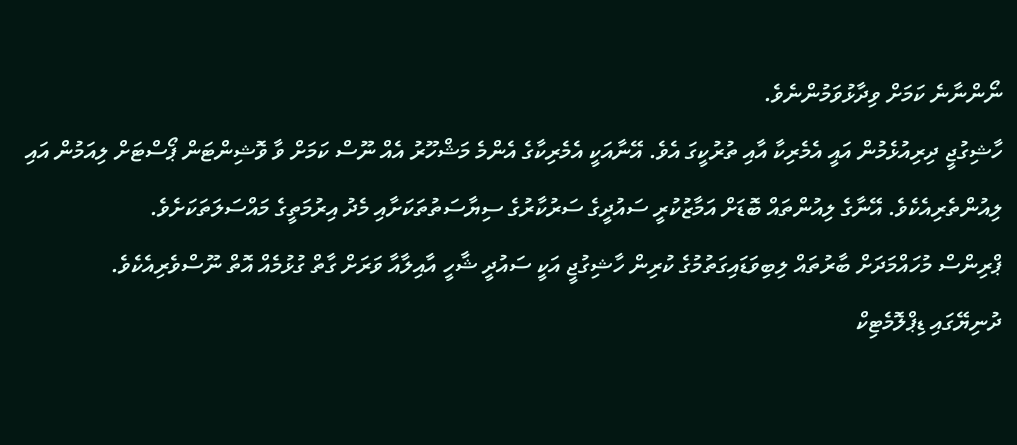ނޯންނާނެ ކަމަށް ވިދާޅުވަމުންނެވެ.
ހާޝިގުޖީ ދިރިއުޅެމުން އައީ އެމެރިކާ އާއި ތުރުކީގަ އެވެ. އޭނާއަކީ އެމެރިކާގެ އެންމެ މަޝްހޫރު އެއް ނޫސް ކަމަށް ވާ ވޮޝިންޓަން ޕޯސްޓަށް ލިއަމުން އައި ލިއުންތެރިއެކެވެ. އޭނާގެ ލިއުންތައް ބޮޑަށް އަމާޒުކުރީ ސައުދީގެ ސަރުކާރުގެ ސިޔާސަތުތަކަށާއި މެދު އިރުމަތީގެ މައްސަލަތަކަށެވެ.
ޕްރިންސް މުހައްމަދަށް ބާރުތައް ލިބިވަޑައިގަތުމުގެ ކުރިން ހާޝިގުޖީ އަކީ ސައުދީ ޝާހީ އާއިލާއާ ވަރަށް ގާތް ގުޅުމެއް އޮތް ނޫސްވެރިއެކެވެ.
ދުނިޔޭގައި ޑިޕްލޮމެޓިކް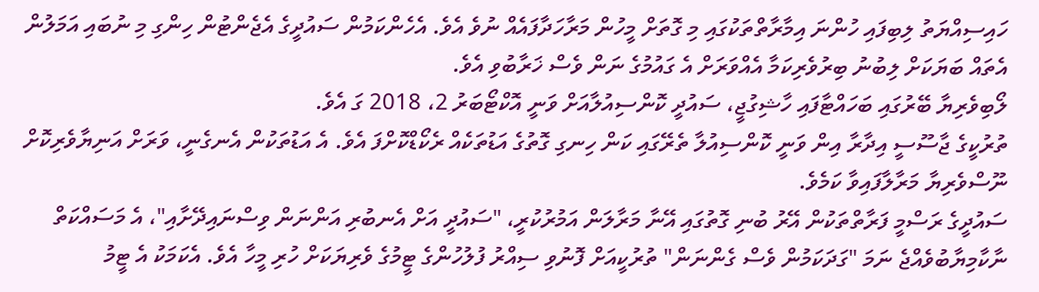ހައިސިއްޔަތު ލިބިފައި ހުންނަ އިމާރާތްތަކުގައި މި ގޮތަށް މީހުން މަރާހަދާފައެއް ނުވެ އެވެ. އެހެންކަމުން ސައުދީގެ އެޖެންޓުން ހިންގި މި ނުބައި އަމަލުން އެތައް ބަޔަކަށް ލިބުނު ބިރުވެރިކަމާ އެއްވަރަށް އެ ގައުމުގެ ނަން ވެސް ޚަރާބުވި އެވެ.
ލޯބިވެރިޔާ ބޭރުގައި ބަހައްޓާފައި ހާޝިގުޖީ، ސައުދީ ކޮންސިއުލާއަށް ވަނީ އޮކްޓޯބަރު 2، 2018 ގަ އެވެ.
ތުރުކީގެ ޖާސޫސީ އިދާރާ އިން ވަނީ ކޮންސިއުލާ ތެރޭގައި ކަން ހިނގި ގޮތުގެ އަޑުތަކެއް ރެކޯޑްކޮށްފަ އެވެ. އެ އަޑުތަކުން އެނގެނީ، ވަރަށް އަނިޔާވެރިކޮށް ނޫސްވެރިޔާ މަރާލާފައިވާ ކަމެވެ.
ސައުދީގެ ރަސްމީ ފަރާތްތަކުން އޭރު ބުނި ގޮތުގައި އޭނާ މަރާލަން އަމުރުކުރީ، "ސައުދީ އަށް އެނބުރި އަންނަން ވިސްނައިދޭށާއި"، އެ މަސައްކަތް ނާކާމިޔާބުވެއްޖެ ނަމަ "ގަދަކަމުން ވެސް ގެންނަން" ތުރުކީއަށް ފޮނުވި ސިއްރު ފުލުހުންގެ ޓީމުގެ ވެރިޔަކަށް ހުރި މީހާ އެވެ. އެކަމަކު އެ ޓީމު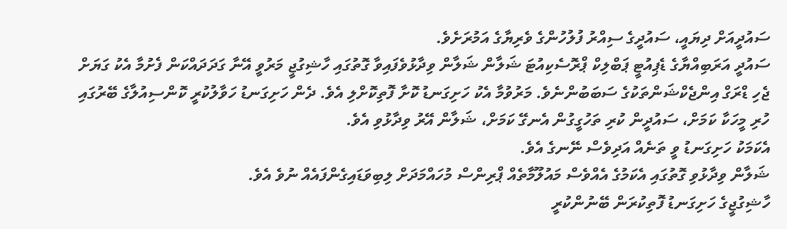ސައުދީއަށް ދިޔައީ، ސައުދީގެ ސިއްރު ފުލުހުންގެ ވެރިޔާގެ އަމުރަށެވެ.
ސައުދީ އަރަބިއްޔާގެ ޑެޕިއުޓީ ޕަބްލިކް ޕްރޮސެކިއުޓަ ޝަލާން ޝަލާން ވިދާޅުވެފައިވާ ގޮތުގައި ހާޝިގުޖީ މަރުވީ އޭނާ ގަދަދައްކަން ފެށުމާ އެކު ގަޔަށް ޖެހި ޑްރަގް އިންޖެކްޝަންތަކުގެ ސަބަބުންނެވެ. މަރުވުމާ އެކު ހަށިގަނޑު ކޮށާ ފޮތިކޮށްލި އެވެ. ދެން ހަށިގަނޑު ހަވާލުކުރީ ކޮންސިއުލާގެ ބޭރުގައި ހުރި މީހަކާ ކަމަށް، ސައުދީން ކުރި ތަހުގީގުން އެނގޭ ކަމަށް، ޝަލާން އޭރު ވިދާޅުވި އެވެ.
އެކަމަކު ހަށިގަނޑު ވީ ތަނެއް އަދިވެސް ނޭނގެ އެވެ.
ޝަލާން ވިދާޅުވި ގޮތުގައި އެކަމުގެ އެއްވެސް މައުލޫމާތެއް ޕްރިންސް މުހައްމަދަށް ލިބިވަޑައިގެންފައެއް ނުވެ އެވެ.
ހާޝިގުޖީގެ ހަށިގަނޑު ފޮތިކުރަން ބޭނުންކުރީ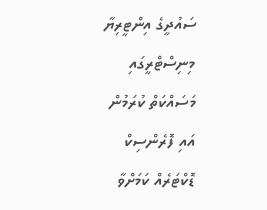ސައުދީގެ އިންޓީރިޔާ މިނިސްޓްރީގައި މަސައްކަތް ކުރަމުން އައި ފޮރެންސިކް ޑޮކްޓަރެއް ކަމަށްވާ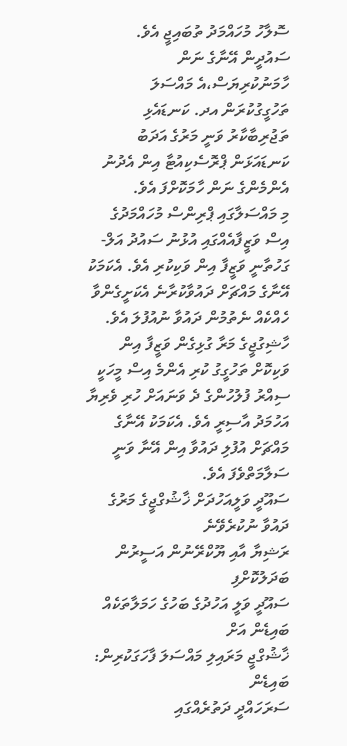ސޮލާހު މުހައްމަދު ތުބައިޖީ އެވެ. ސައުދީން އޭނާގެ ނަން ހާމަނުކުރިޔަސް،އެ މައްސަލަ ތަހުގީގުކުރަން އދ. ކަނޑައެޅި ތަޖުރިބާކާރު ވަނީ މަރުގެ އަދަބު ކަނޑައަޅަން ޕްރޮސެކިއުޓާ އިން އެދުނު އެންމެންގެ ނަން ހާމަކޮށްފަ އެވެ.
މި މައްސަލާގައި ޕްރިންސް މުހައްމަދުގެ އިސް ވަޒީފާއެއްގައި އުޅުނު ސައުދު އަލް-ގަހުތާނީ ވަޒީފާ އިން ވަކިކުރި އެވެ. އެކަމަކު އޭނާގެ މައްޗަށް ދައުވާކުރާނެ އެކަށީގެންވާ ހެއްކެއް ނެތުމުން ދައުވާ ނުއުފުލަ އެވެ.
ހާޝިގުޖީގެ މަރާ ގުޅިގެން ވަޒީފާ އިން ވަކިކޮށް ތަހުގީގު ކުރި އެންމެ އިސް މީހަކީ ސިއްރު ފުލުހުންގެ ދެ ވަނައަށް ހުރި ވެރިޔާ އަހުމަދު އާސިރީ އެވެ. އެކަމަކު އޭނާގެ މައްޗަށް އުފުލި ދައުވާ އިން އޭނާ ވަނީ ސަލާމަތްވެފަ އެވެ.
ސައޫދީ ވަލީއަހުދަށް ޚާޝުގްޖީގެ މަރުގެ ދައުވާ ނުކުރެވޭނެ
ރަޝިޔާ އާއި ޔޫކްރޭނުން އަސީރުން ބަދަލުކޮށްފި
ސައޫދީ ވަލީ އަހުދުގެ ބަހުގެ ހަމަލާތަކެއް ބައިޑެން އަށް
ޚާޝުގްޖީ މަރައިލި މައްސަލަ ފާހަގަކުރިން: ބައިޑެން
ސަރަހައްދީ ދަތުރެއްގައި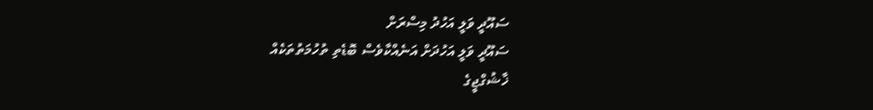ސައޫދީ ވަލީ އަހުދު މިސްރަށް
ސައޫދީ ވަލީ އަހުދަށް އަނެއްކާވެސް ބޮޑެތި ތުހުމަތުތަކެއް
ޚާޝުގްޖީގެ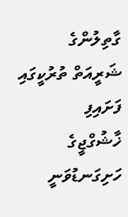ގާތިލުންގެ ޝަރީއަތް ތުރުކީގައި ފަށައިފި
ޚާޝުގްޖީގެ ހަށިގަނޑުވަނީ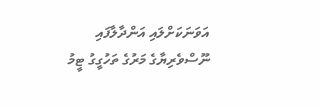އަވަނަކަށްލައި އަންދާލާފައި
ނޫސްވެރިޔާގެ މަރުގެ ތަހުގީގު ޓީމު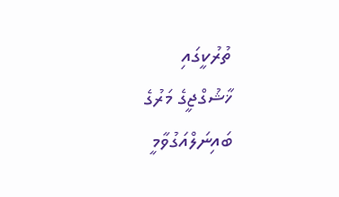ތުރުކީގައި
ޚާޝުގްޖީގެ މަރުގެ ބައިނަލްއަގުވާމީ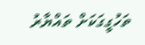ތަހުގީގަކަށް ތައްޔާރު